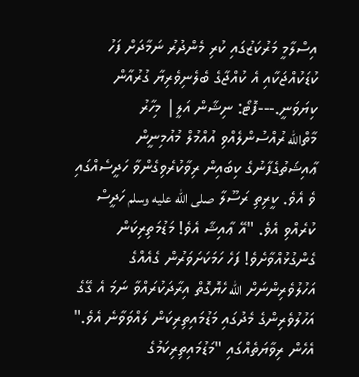އިސްލާމީ މަރުކަޒުގައި ކުރި މެންދުރު ނަމާދަށް ފަހު ކުޑަކުއްޖަކާއި އެ ކުއްޖާގެ ބެލެނިވެރިޔާ ގުރުއާން ކިޔަވަނީ.---ފޮޓޯ: ނިޝާން އަލީ| މިހާރު
މާތްالله ރުއްސުންލެއްވި އުއްމުލް މުއުމިނީން ޢާއިޝަތުގެފާނުގެ ކިބައިން ރިވާކުރެވިގެންވާ ހަދީސެއްގައި ވެ އެވެ. ކީރިތި ރަސޫލާ صلى الله عليه وسلم ހަދީސް ކުރެއްވި އެވެ. "އޭ ޢާއިޝާ އެވެ! މަޑުމަތިރިކަން ގެންގުޅުއްވާށެވެ! ފަހެ ހަމަކަށަވަރުން ގެއެއްގެ އަހުލުވެރިންނަށް الله ހެޔޮގޮތް އިރާދަކުރައްވާ ނަމަ އެ ގޭގެ އަހުލުވެރިންގެ މެދުގައި މަޑުމައިތިރިކަން ލައްވަވާނެ އެވެ." އެހެން ރިވާޔަތެއްގައި "މަޑުމައިތިރިކަމުގެ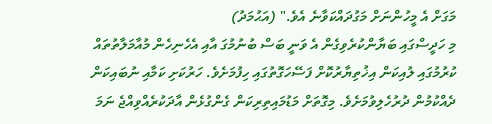މަގަށް އެ މީހުންނަށް މަގުދައްކަވާނެ އެވެ." (އަޙުމަދު)
މި ހަދީސްގައި ބަޔާންކުރެވިގެން އެ ވަނީ ބަސް ބުނުމުގަ އާއި އެހެނިހެން މުއާމަލާތުތައް ކުރުމުގައި ލުއިކަން އިޚުތިޔާރުކޮށް ފަސޭހަގޮތުގައި ހިފުމަށެވެ. ހަރުކަށި ކަމާއި ނުބައިކަން ދެއްކުމުން ދުރުހެލިވުމަށެވެ. މިގޮތަށް މަޑުމައިތިރިކަން ގެންގުޅެން އާދަކުރެއްވިއްޖެ ނަމަ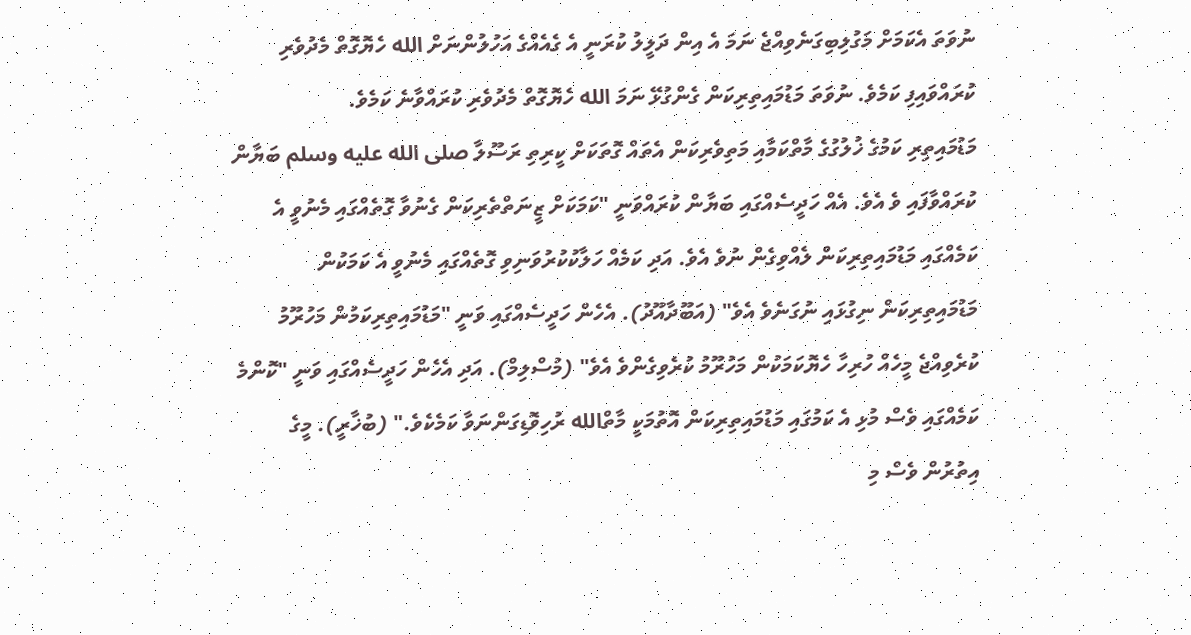ނުވަތަ އެކަމަށް މަގުލިބިގަނެވިއްޖެ ނަމަ އެ އިން ދަލީލު ކުރަނީ އެ ގެއެއްގެ އަހުލުންނަށް الله ހެޔޮގޮތް މެދުވެރި ކުރައްވައިފި ކަމެވެ. ނުވަތަ މަޑުމައިތިރިކަން ގެންގުޅޭ ނަމަ الله ހެޔޮގޮތް މެދުވެރި ކުރައްވާނެ ކަމެވެ.
މަޑުމައިތިރި ކަމުގެ ޚުލުގުގެ މާތްކަމާއި މަތިވެރިކަން އެތައް ގޮތަކަށް ކީރިތި ރަސޫލާ صلى الله عليه وسلم ބަޔާން ކުރައްވާފައި ވެ އެވެ. އެއް ހަދީސެއްގައި ބަޔާން ކުރައްވަނީ "ކަމަކަށް ޒީނަތްތެރިކަން ގެނުވާ ގޮތެއްގައި މެނުވީ އެ ކަމެއްގައި މަޑުމައިތިރިކަން ލެއްވިގެން ނުވެ އެވެ. އަދި ކަމެއް ހަލާކުކުރުވަނިވި ގޮތެއްގައި މެނުވީ އެ ކަމަކުން މަޑުމައިތިރިކަން ނިގުޅައި ނުގަނެވެ އެވެ" (އަބޫދާއޫދު). އެހެން ހަދީސެއްގައި ވަނީ "މަޑުމައިތިރިކަމުން މަހުރޫމު ކުރެވިއްޖެ މީހެއް ހުރިހާ ހެޔޮކަމަކުން މަހުރޫމު ކުރެވިގެންވެ އެވެ" (މުސްލިމް). އަދި އެހެން ހަދީސެއްގައި ވަނީ "ކޮންމެ ކަމެއްގައި ވެސް މުޅި އެ ކަމުގައި މަޑުމައިތިރިކަން އޮތުމަކީ މާތްالله ރުހިވޮޑިގަންނަވާ ކަމެކެވެ." (ބުޚާރީ). މީގެ އިތުރުން ވެސް މި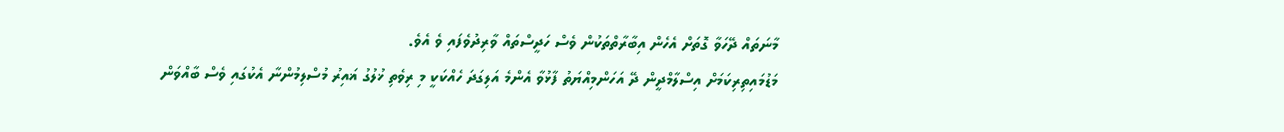މާނަތައް ދޭހަވާ ގޮތަށް އެހެން އިބާރާތްތަކުން ވެސް ހަދީސްތައް ވާރިދުވެފައި ވެ އެވެ.
މަޑުމައިތިރިކަމަށް އިސްލާމްދީން ދޭ އަހަންމިއްޔަތު ފާޅުވާ އެންމެ އަލިގަދަ ހެއްކަކީ މި ރިވެތި ޚުލުގު ޣައިރު މުސްލިމުންނާ އެކުގައި ވެސް ބާއްވަން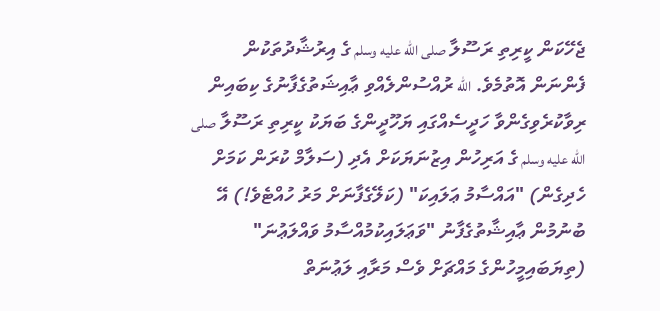ޖެހޭކަން ކީރިތި ރަސޫލާ صلى الله عليه وسلم ގެ އިރުޝާދުތަކުން ފެންނަން އޮތުމެވެ. الله ރުއްސުންލެއްވި ޢާއިޝަތުގެފާނުގެ ކިބައިން ރިވާކުރެވިގެންވާ ހަދީސެއްގައި ޔަހޫދީންގެ ބަޔަކު ކީރިތި ރަސޫލާ صلى الله عليه وسلم ގެ އަރިހުން އިޒުނަޔަކަށް އެދި (ސަލާމް ކުރަން ކަމަށް ހެދިގެން) "އައްސާމު ޢަލައިކަ" (ކަލޭގެފާނަށް މަރު ހުއްޓެވެ!) އޭ ބުނުމުން ޢާއިޝާތުގެފާނު "ވަޢަލައިކުމުއްސާމު ވައްލަޢުނަ" (ތިޔަބައިމީހުންގެ މައްޗަށް ވެސް މަރާއި ލަޢުނަތް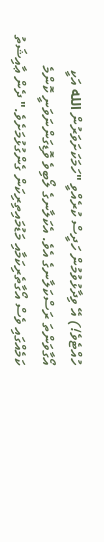ހުއްޓެވެ!) އޭ ވިދާޅުވުމުން ހަދީސް ކުރެއްވީ "ހަމަކަށަވަރުން الله އަކީ އޯގާވަންތަ ރަސްކަލާނގެ އެވެ. އެކަލާނގެ ލޯބިވެ ވޮޑިގަންނަވަނީ ކޮންމެ ކަމެއްގައި ވެސް އޯގާތެރިކަމާއި މަޑުމައިތިރިކަން ގެންގުޅުމަށެވެ." ދެން ޢާއިޝަތު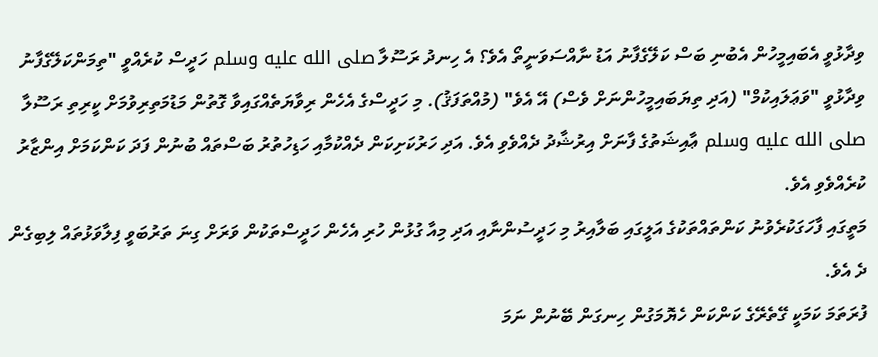ވިދާޅުވީ އެބައިމީހުން އެބުނި ބަސް ކަލޭގެފާނު އަޑު ނާއްސަވަނީތޯ އެވެ؟ އެ ހިނދު ރަސޫލާ صلى الله عليه وسلم ހަދީސް ކުރެއްވީ "ތިމަންކަލޭގެފާނު ވިދާޅުވީ "ވަޢަލައިކުމް" (އަދި ތިޔަބައިމީހުންނަށް ވެސް) އޭ އެވެ" (މުއްތަފަޤު). މި ހަދީސްގެ އެހެން ރިވާޔަތެއްގައިވާ ގޮތުން މަޑުމަތިރިވުމަށް ކީރިތި ރަސޫލާ صلى الله عليه وسلم ޢާއިޝަތުގެ ފާނަށް އިރުޝާދު ދެއްވެވި އެވެ. އަދި ހަރުކަށިކަން ދެއްކުމާއި ހަޑިހުތުރު ބަސްތައް ބުނުން ފަދަ ކަންކަމަށް އިންޒާރު ކުރެއްވެވި އެވެ.
މަތީގައި ފާހަގަކުރެވުނު ކަންތައްތަކުގެ އަލީގައި ބަލާއިރު މި ހަދީސުންނާއި އަދި މިއާ ގުޅުން ހުރި އެހެން ހަދީސްތަކުން ވަރަށް ގިނަ ތަރުބަވީ ފިލާވަޅުތައް ލިބިގެން ދެ އެވެ.
ފުރަތަމަ ކަމަކީ ގޭތެރޭގެ ކަންކަން ހެޔޮމަގުން ހިނގަން ބޭނުން ނަމަ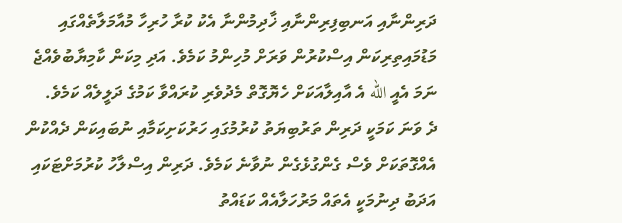ދަރިންނާއި އަނބިފިރިންނާއި ޚާދިމުންނާ އެކު ކުރާ ހުރިހާ މުއާމަލާތެއްގައި މަޑުމައިތިރިކަން އިސްކުރުން ވަރަށް މުހިންމު ކަމެވެ. އަދި މިކަން ކާމިޔާބުވެއްޖެ ނަމަ އެއީ الله އެ އާއިލާއަކަށް ހެޔޮގޮތް މެދުވެރި ކުރައްވާ ކަމުގެ ދަލީލެއް ކަމެވެ.
ދެ ވަނަ ކަމަކީ ދަރިން ތަރުބިޔަތު ކުރުމުގައި ހަރުކަށިކަމާއި ނުބައިކަން ދެއްކުން އެއްގޮތަކަށް ވެސް ގެންގުޅެގެން ނުވާނެ ކަމެވެ. ދަރިން އިސްލާހު ކުރުމަށްޓަކައި އަދަބު ދިނުމަކީ އެތައް މަރުހަލާއެއް ކަޑައްތު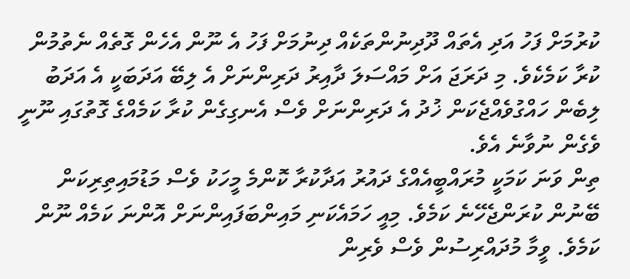ކުރުމަށް ފަހު އަދި އެތައް ދޫދިނުންތަކެއް ދިނުމަށް ފަހު އެ ނޫން އެހެން ގޮތެއް ނެތުމުން ކުރާ ކަމެކެވެ. މި ދަރަޖަ އަށް މައްސަލަ ދާއިރު ދަރިންނަށް އެ ލިބޭ އަދަބަކީ އެ އަދަބު ލިބެން ހައްގުވެއްޖެކަން ޚުދު އެ ދަރިންނަށް ވެސް އެނގިގެން ކުރާ ކަމެއްގެ ގޮތުގައި ނޫނީ ވެގެން ނުވާނެ އެވެ.
ތިން ވަނަ ކަމަކީ މުރައްބީއެއްގެ ދައުރު އަދާކުރާ ކޮންމެ މީހަކު ވެސް މަޑުމައިތިރިކަން ބޭނުން ކުރަންޖެހޭނެ ކަމެވެ. މިއީ ހަމައެކަނި މައިންބަފައިންނަށް އޮންނަ ކަމެއް ނޫން ކަމެވެ. ވީމާ މުދައްރިސުން ވެސް ވެރިން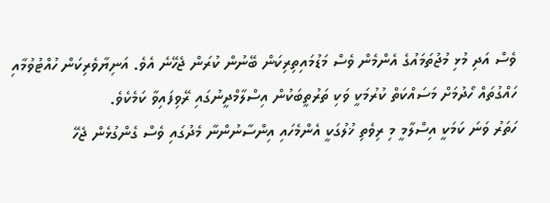ވެސް އަދި މުޅި މުޖުތަމައުގެ އެންމެން ވެސް މަޑުމައިތިރިކަން ބޭނުން ކުރަން ޖެހޭނެ އެވެ. އަނިޔާވެރިކަން ހުއްޓުވުމާއި ހައްގުތައް ހޯދުމަށް މަސައްކަތް ކުރުމަކީ ވަކި ތަރުތީބަކުން އިސްލާމްދީނުގައި ރޭވިފައިވާ ކަމެކެވެ.
ހަތަރު ވަނަ ކަމަކީ އިސްލާމީ މި ރިވެތި ޚުލުގަކީ އެންމެހައި އިންސާނުންނާ މެދުގައި ވެސް ގެންގުޅެން ޖެހޭ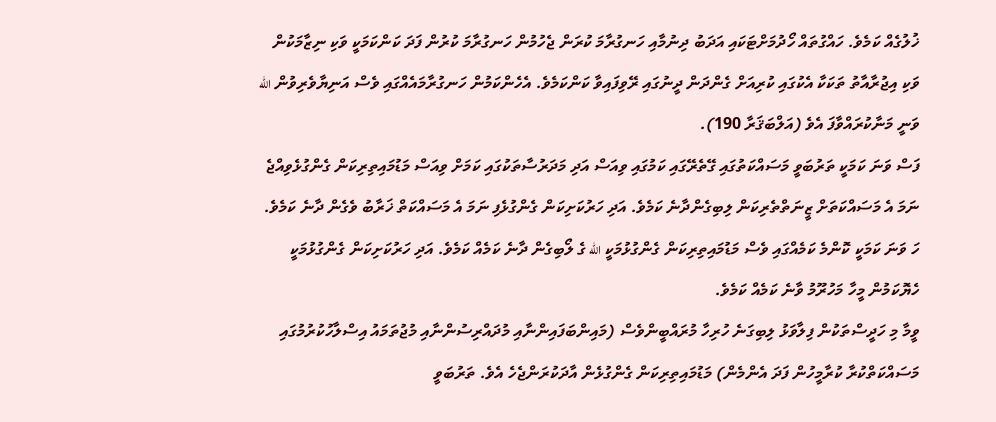ޚުލުގެއް ކަމެވެ. ހައްގުތައް ހޯދުމަށްޓަކައި އަދަބު ދިނުމާއި ހަނގުރާމަ ކުރަން ޖެހުމުން ހަނގުރާމަ ކުރުން ފަދަ ކަންކަމަކީ ވަކި ނިޒާމަކުން ވަކި އިޖުރާއާތު ތަކަކާ އެކުގައި ކުރިއަށް ގެންދަން ދީނުގައި ރޭވިފައިވާ ކަންކަމެވެ. އެހެންކަމުން ހަނގުރާމައެއްގައި ވެސް އަނިޔާވެރިވުން الله ވަނީ މަނާކުރައްވާފަ އެވެ (އަލްބަޤަރާ 190).
ފަސް ވަނަ ކަމަކީ ތަރުބަވީ މަސައްކަތުގައި ގޭތެރޭގައި ކަމުގައި ވިއަސް އަދި މަދަރުސާތަކުގައި ކަމަށް ވިއަސް މަޑުމައިތިރިކަން ގެންގުޅެވިއްޖެ ނަމަ އެ މަސައްކަތަށް ޒީނަތްތެރިކަން ލިބިގެންދާނެ ކަމެވެ. އަދި ހަރުކަށިކަން ގެންގުޅެފި ނަމަ އެ މަސައްކަތް ޚަރާބު ވެގެން ދާނެ ކަމެވެ.
ހަ ވަނަ ކަމަކީ ކޮންމެ ކަމެއްގައި ވެސް މަޑުމައިތިރިކަން ގެންގުޅުމަކީ الله ގެ ލޯބިގެން ދާނެ ކަމެއް ކަމެވެ. އަދި ހަރުކަށިކަން ގެންގުޅުމަކީ ހެޔޮކަމުން މީހާ މަހުރޫމު ވާނެ ކަމެއް ކަމެވެ.
ވީމާ މި ހަދީސްތަކުން ފިލާވަޅު ލިބިގަނެ ހުރިހާ މުރައްބީންވެސް (މައިންބަފައިންނާއި މުދައްރިސުންނާއި މުޖުތަމައު އިސްލާހުކުރުމުގައި މަސައްކަތްކުރާ ކުރާމީހުން ފަދަ އެންމެން) މަޑުމައިތިރިކަން ގެންގުޅެން އާދަކުރަންޖެހެ އެވެ. ތަރުބަވީ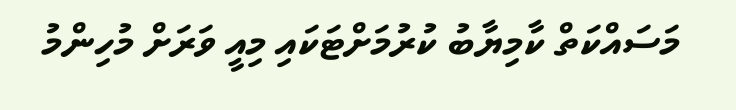މަސައްކަތް ކާމިޔާބު ކުރުމަށްޓަކައި މިއީ ވަރަށް މުހިންމު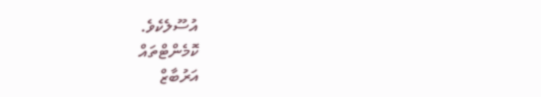އުސޫލެކެވެ.
ކޮމެންޓްތައް
އަރުބާޒް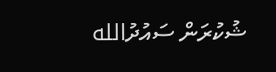ޝުކުރަން ސައުދުالله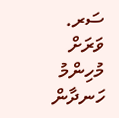ސަރ. ވަރަށް މުހިންމު ހަނދާން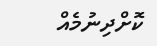ކޮށްދިނުމެއް